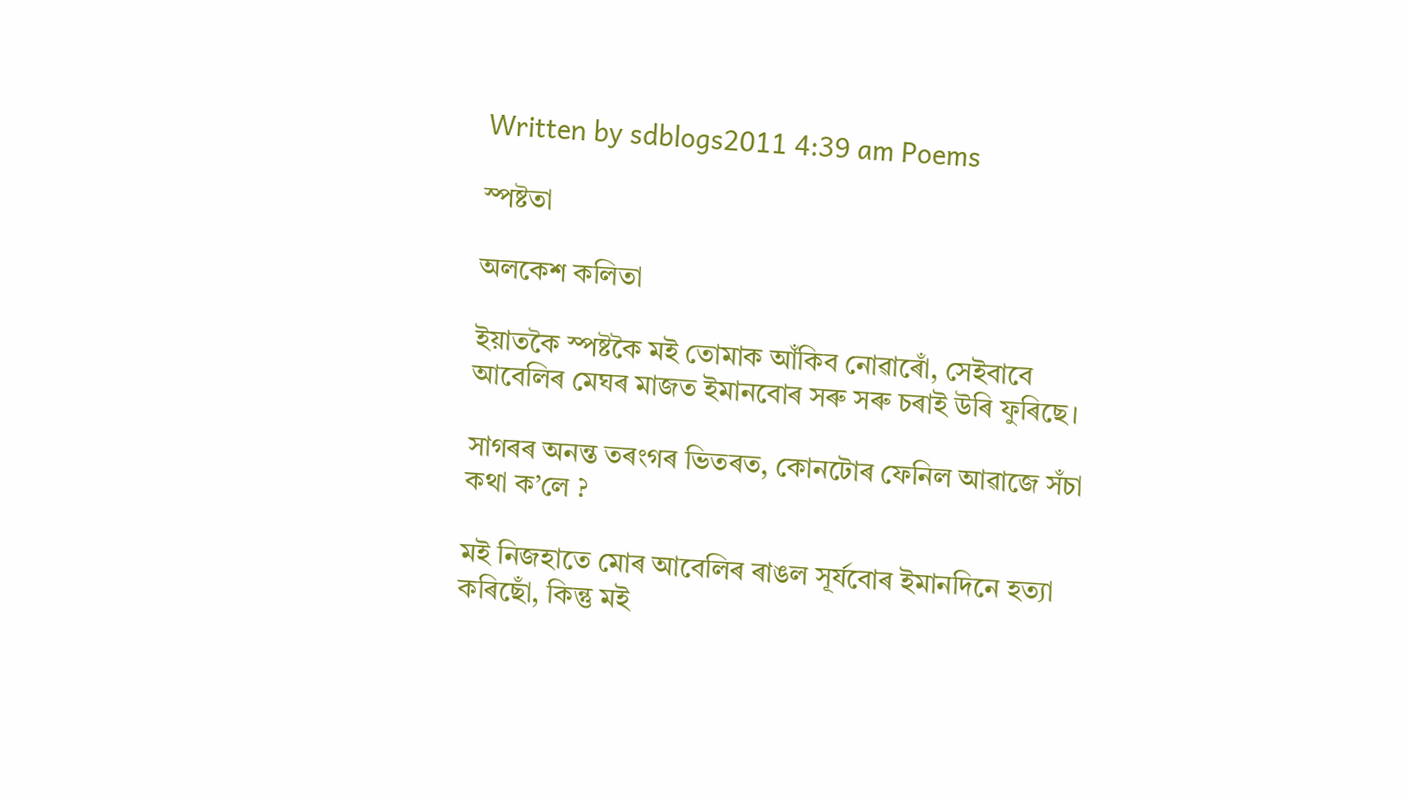Written by sdblogs2011 4:39 am Poems

স্পষ্টতা

অলকেশ কলিতা

ইয়াতকৈ স্পষ্টকৈ মই তোমাক আঁকিব নোৱাৰোঁ, সেইবাবে আবেলিৰ মেঘৰ মাজত ইমানবোৰ সৰু সৰু চৰাই উৰি ফুৰিছে।

সাগৰৰ অনন্ত তৰংগৰ ভিতৰত, কোনটোৰ ফেনিল আৱাজে সঁচা কথা ক’লে ?

মই নিজহাতে মোৰ আবেলিৰ ৰাঙল সূৰ্যবোৰ ইমানদিনে হত্যা কৰিছোঁ, কিন্তু মই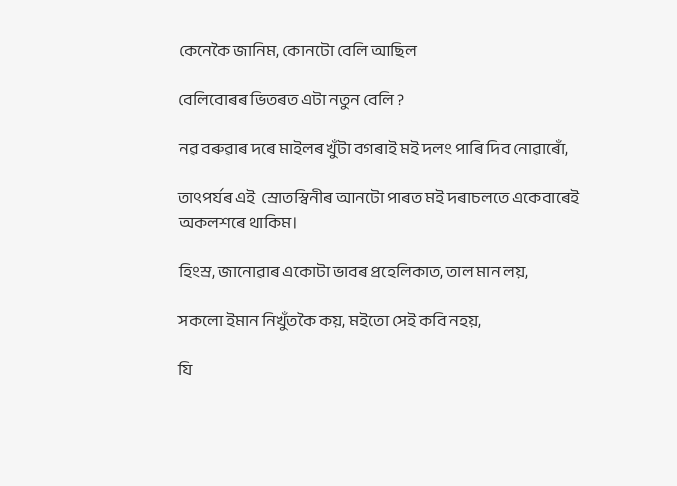কেনেকৈ জানিম, কোনটো বেলি আছিল

বেলিবোৰৰ ভিতৰত এটা নতুন বেলি ?

নৱ বৰুৱাৰ দৰে মাইলৰ খুঁটা বগৰাই মই দলং পাৰি দিব নোৱাৰোঁ,

তাৎপৰ্যৰ এই  স্ৰোতস্বিনীৰ আনটো পাৰত মই দৰাচলতে একেবাৰেই অকলশৰে থাকিম।

হিংস্ৰ, জানোৱাৰ একোটা ভাবৰ প্ৰহেলিকাত, তাল মান লয়,

সকলো ইমান নিখুঁতকৈ কয়, মইতো সেই কবি নহয়,

যি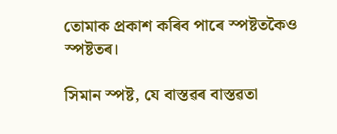তোমাক প্ৰকাশ কৰিব পাৰে স্পষ্টতকৈও স্পষ্টতৰ।

সিমান স্পষ্ট, যে বাস্তৱৰ বাস্তৱতা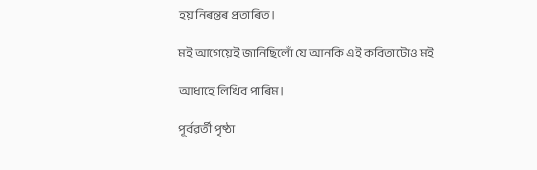হয় নিৰন্তৰ প্ৰতাৰিত।

মই আগেয়েই জানিছিলোঁ যে আনকি এই কবিতাটোও মই

আধাহে লিখিব পাৰিম।

পূৰ্বৱৰ্তী পৃষ্ঠা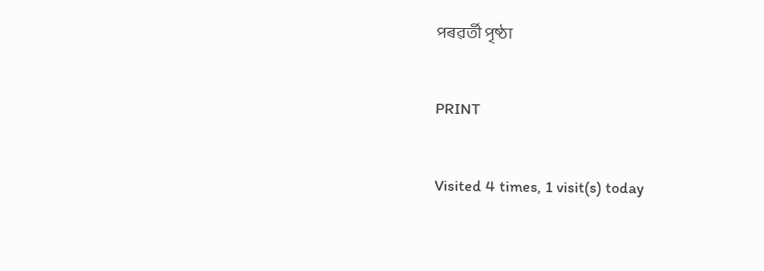পৰৱৰ্তী পৃষ্ঠা

PRINT

Visited 4 times, 1 visit(s) today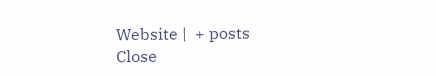Website |  + posts
Close